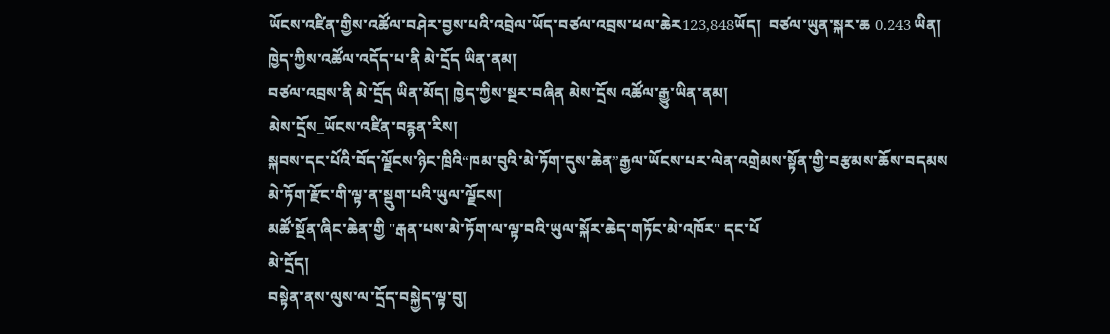ཡོངས་འཛིན་གྱིས་འཚོལ་བཤེར་བྱས་པའི་འབྲེལ་ཡོད་བཙལ་འབྲས་ཕལ་ཆེར123,848ཡོད།  བཙལ་ཡུན་སྐར་ཆ 0.243 ཡིན།
ཁྱེད་ཀྱིས་འཚོལ་འདོད་པ་ནི མེ་དྲོད ཡིན་ནམ།
བཙལ་འབྲས་ནི མེ་དྲོད ཡིན་མོད། ཁྱེད་ཀྱིས་སྔར་བཞིན མེས་དྲོས འཚོལ་རྒྱུ་ཡིན་ནམ།
མེས་དྲོས_ཡོངས་འཛིན་བརྙན་རིས།
སྐབས་དང་པོའི་བོད་ལྗོངས་ཉིང་ཁྲིའི“ཁམ་བུའི་མེ་ཏོག་དུས་ཆེན”རྒྱལ་ཡོངས་པར་ལེན་འགྲེམས་སྟོན་གྱི་བརྩམས་ཆོས་བདམས
མེ་ཏོག་རྫོང་གི་ལྟ་ན་སྡུག་པའི་ཡུལ་ལྗོངས།
མཚོ་སྔོན་ཞིང་ཆེན་གྱི "རྒན་པས་མེ་ཏོག་ལ་ལྟ་བའི་ཡུལ་སྐོར་ཆེད་གཏོང་མེ་འཁོར" དང་པོ
མེ་དྲོད།
བསྟེན་ནས་ལུས་ལ་དྲོད་བསྐྱེད་ལྟ་བུ།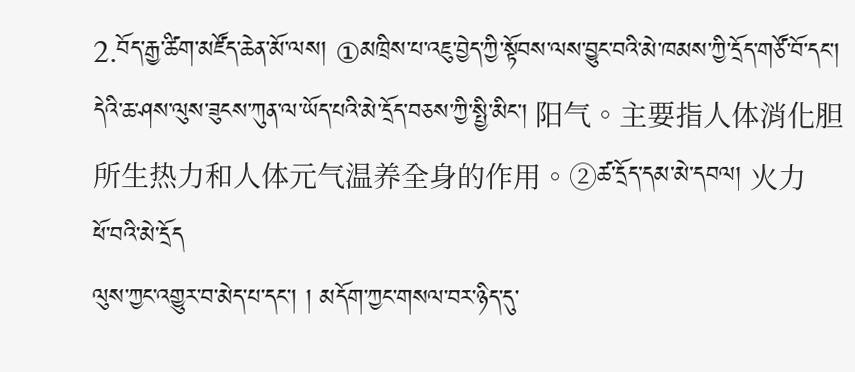2.བོད་རྒྱ་ཚིག་མཛོད་ཆེན་མོ་ལས། ①མཁྲིས་པ་འཇུ་བྱེད་ཀྱི་སྟོབས་ལས་བྱུང་བའི་མེ་ཁམས་ཀྱི་དྲོད་གཙོ་བོ་དང་། དེའི་ཆ་ཤས་ལུས་ཟུངས་ཀུན་ལ་ཡོད་པའི་མེ་དྲོད་བཅས་ཀྱི་སྤྱི་མིང་། 阳气。主要指人体消化胆所生热力和人体元气温养全身的作用。②ཚ་དྲོད་དམ་མེ་དབལ། 火力
ཕོ་བའི་མེ་དྲོད
ལུས་ཀྱང་འགྱུར་བ་མེད་པ་དང་། ། མདོག་ཀྱང་གསལ་བར་ཉིད་དུ་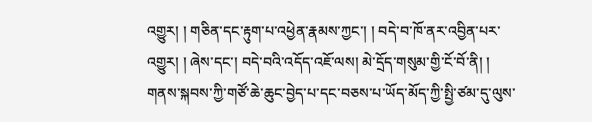འགྱུར། ། གཅིན་དང་རྟུག་པ་འཕྱེན་རྣམས་ཀྱང་། ། བདེ་བ་ཁོ་ནར་འབྱིན་པར་འགྱུར། ། ཞེས་དང་། བདེ་བའི་འདོད་འཇོ་ལས། མེ་དྲོད་གསུམ་གྱི་ངོ་བོ་ནི། ། གནས་སྐབས་ཀྱི་གཙོ་ཆེ་ཆུང་བྱེད་པ་དང་བཅས་པ་ཡོད་མོད་ཀྱི་སྤྱི་ཙམ་དུ་ལུས་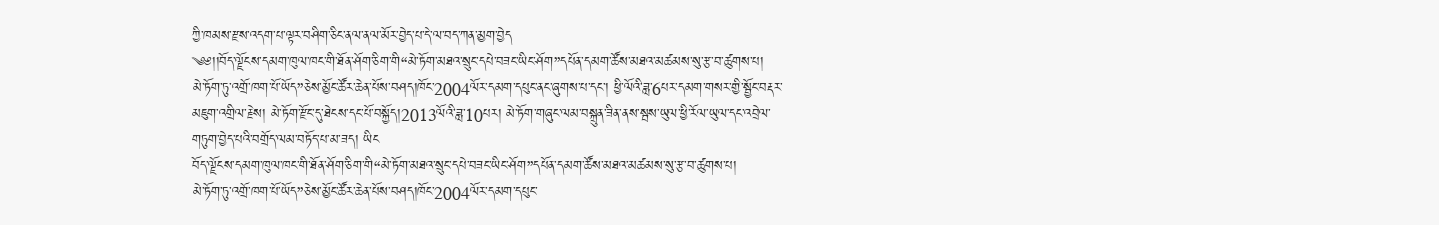ཀྱི་ཁམས་རྫས་འདག་པ་ལྟར་བཤིག་ཅིང་ནལ་ནལ་མོར་བྱེད་པ་དེ་ལ་བད་ཀན་མྱག་བྱེད
༄༅།།བོད་ལྗོངས་དམག་ཁུལ་ཁང་གི་ཐོན་ཤོག་ཅིག་གི“མེ་ཏོག་མཐའ་སྲུང་དཔེ་བཟང་ཡིང་ཤོག”དཔོན་དམག་ཚོས་མཐའ་མཚམས་སུ་རྩ་བ་ཚུགས་པ།
མེ་ཏོག་ཏུ་འགྲོ་ཁག་པོ་ཡོད”ཅེས་མྱོང་ཚོར་ཆེན་པོས་བཤད།ཁོང་2004ལོར་དམག་དཔུང་ནང་ཞུགས་པ་དང་། ཕྱི་ལོའི་ཟླ་6པར་དམག་གསར་གྱི་སྦྱོང་བརྡར་མཇུག་འགྲིལ་རྗེས། མེ་ཏོག་རྫོང་དུ་ཐེངས་དང་པོ་བསྐྱོད།2013ལོའི་ཟླ་10པར། མེ་ཏོག་གཞུང་ལམ་བསྐྲུན་ཟིན་ནས་སྦས་ཡུལ་ཕྱི་རོལ་ཡུལ་དང་འབྲེལ་གཏུག་བྱེད་པའི་བགྲོད་ལམ་བཏོད་པ་མ་ཟད། ཡིང
བོད་ལྗོངས་དམག་ཁུལ་ཁང་གི་ཐོན་ཤོག་ཅིག་གི“མེ་ཏོག་མཐའ་སྲུང་དཔེ་བཟང་ཡིང་ཤོག”དཔོན་དམག་ཚོས་མཐའ་མཚམས་སུ་རྩ་བ་ཚུགས་པ།
མེ་ཏོག་ཏུ་འགྲོ་ཁག་པོ་ཡོད”ཅེས་མྱོང་ཚོར་ཆེན་པོས་བཤད།ཁོང་2004ལོར་དམག་དཔུང་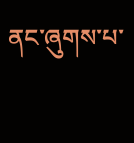ནང་ཞུགས་པ་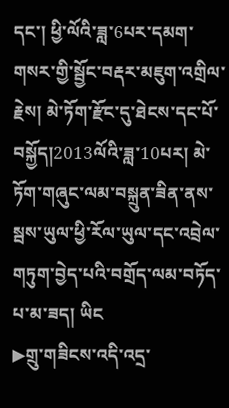དང་། ཕྱི་ལོའི་ཟླ་6པར་དམག་གསར་གྱི་སྦྱོང་བརྡར་མཇུག་འགྲིལ་རྗེས། མེ་ཏོག་རྫོང་དུ་ཐེངས་དང་པོ་བསྐྱོད།2013ལོའི་ཟླ་10པར། མེ་ཏོག་གཞུང་ལམ་བསྐྲུན་ཟིན་ནས་སྦས་ཡུལ་ཕྱི་རོལ་ཡུལ་དང་འབྲེལ་གཏུག་བྱེད་པའི་བགྲོད་ལམ་བཏོད་པ་མ་ཟད། ཡིང
▶གྲུ་གཟིངས་འདི་འདྲ་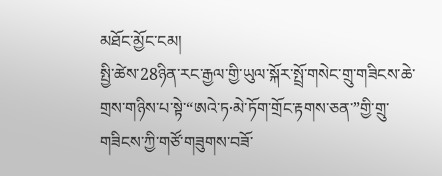མཐོང་མྱོང་ངམ།
སྤྱི་ཚེས་28ཉིན་རང་རྒྱལ་གྱི་ཡུལ་སྐོར་སྤྲོ་གསེང་གྲུ་གཟིངས་ཆེ་གྲས་གཉིས་པ་སྟེ་“ཨའེ་ཏ·མེ་ཏོག་གྲོང་རྟགས་ཅན་”གྱི་གྲུ་གཟིངས་ཀྱི་གཙོ་གཟུགས་བཟོ་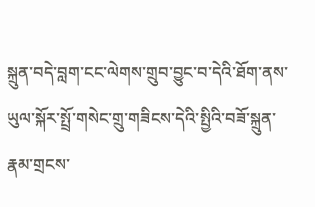སྐྲུན་བདེ་བླག་ངང་ལེགས་གྲུབ་བྱུང་བ་དེའི་ཐོག་ནས་ཡུལ་སྐོར་སྤྲོ་གསེང་གྲུ་གཟིངས་དེའི་སྤྱིའི་བཟོ་སྐྲུན་རྣམ་གྲངས་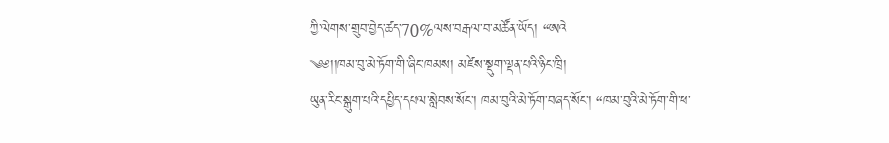ཀྱི་ལེགས་གྲུབ་བྱེད་ཚད་70%ལས་བརྒལ་བ་མཚོན་ཡོད། “ཨའེ
༄༅།།ཁམ་བུ་མེ་ཏོག་གི་ཞིང་ཁམས། མཛེས་སྡུག་ལྡན་པའི་ཉིང་ཁྲི།
ཡུན་རིང་སྒུག་པའི་དཔྱིད་དཔལ་སླེབས་སོང་། ཁམ་བུའི་མེ་ཏོག་བཞད་སོང་། “ཁམ་བུའི་མེ་ཏོག་གི་ཕ་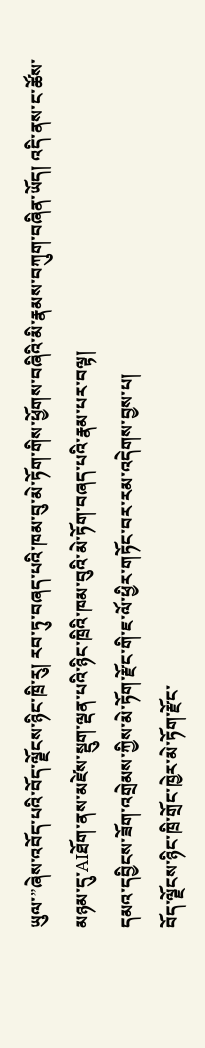ཡུལ་”ཞེས་འབོད་པའི་བོད་ལྗོངས་ཉིང་ཁྲི་རུ། རབ་ཏུ་བཞད་པའི་ཁམ་བུ་མེ་ཏོག་གིས་ཕྱོགས་བཞིའི་མི་རྣམས་བཀུག་བཞིན་ཡོད། འདི་ནས་ང་ཚོས་མཉམ་དུ་AIཐོག་ནས་མཛེས་སྡུག་ལྡན་པའི་ཉིང་ཁྲིའི་ཁམ་བུའི་མེ་ཏོག་བཞད་པའི་རྣམ་པར་བལྟ།
དམའ་དབྱིངས་ཟོག་འགྲེམས་ཀྱིས་མེ་ཏོག་རྫོང་གི་ཇ་ལོ་ཕྱིར་གཏོང་བར་རམ་འདེགས་བྱས་པ།
བོད་ལྗོངས་ཉིང་ཁྲི་གྲོང་ཁྱེར་མེ་ཏོག་རྫོང་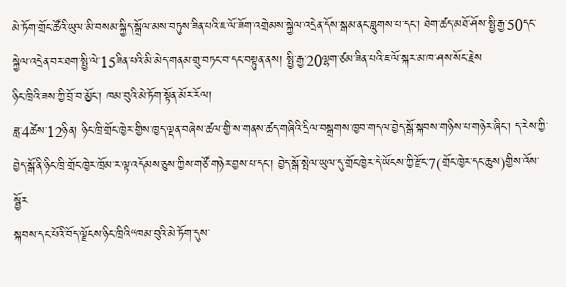མེ་ཏོག་གྲོང་ཚོའི་ཡུལ་མི་བསམ་སྐྱིད་སྒྲོལ་མས་བཏུས་ཟིན་པའི་ཇ་ལོ་ཟོག་འགྲེམས་སྐྱེལ་འདྲེན་དོས་སྒམ་ནང་བླུགས་པ་དང་། ཐེག་ཚད་མཐོ་ཤོས་སྤྱི་རྒྱ་50དང་སྐྱེལ་འདྲེན་བར་ཐག་སྤྱི་ལེ་15ཟིན་པའི་མི་མེད་གནམ་གྲུ་བཏང་བ་དང་བསྟུན་ནས། སྤྱི་རྒྱ་20ལྷག་ཙམ་ཟིན་པའི་ཇ་ལོ་སྐར་མ་ཁ་ཤས་སོང་རྗེས
ཉིང་ཁྲིའི་ཟས་ཀྱི་བྲོ་བ་མྱོང་། ཁམ་བུའི་མེ་ཏོག་སྟོན་མོར་རོལ།
ཟླ་4ཚེས་12ཉིན། ཉིང་ཁྲི་གྲོང་ཁྱེར་གྱིས་ཁྱད་ལྡན་བཞེས་ཚལ་གྱི་ས་གནས་ཚད་གཞིའི་དྲིལ་བསྒྲགས་ཁྱབ་གདལ་བྱེད་སྒོ་སྐབས་གཉིས་པ་གཉེར་ཞིང་། ད་རེས་ཀྱི་བྱེད་སྒོ་ནི་ཉིང་ཁྲི་གྲོང་ཁྱེར་ཁྲོམ་ར་ལྟ་འདོམས་ཅུས་ཀྱིས་གཙོ་གཉེར་བྱས་པ་དང་། བྱེད་སྒོ་སྤེལ་ཡུལ་དུ་གྲོང་ཁྱེར་དེ་ཡོངས་ཀྱི་རྫོང་7(གྲོང་ཁྱེར་དང་ཆུས)གྱིས་འོས་སྦྱོར
སྐབས་དང་པོའི་བོད་ལྗོངས་ཉིང་ཁྲིའི“ཁམ་བུའི་མེ་ཏོག་དུས་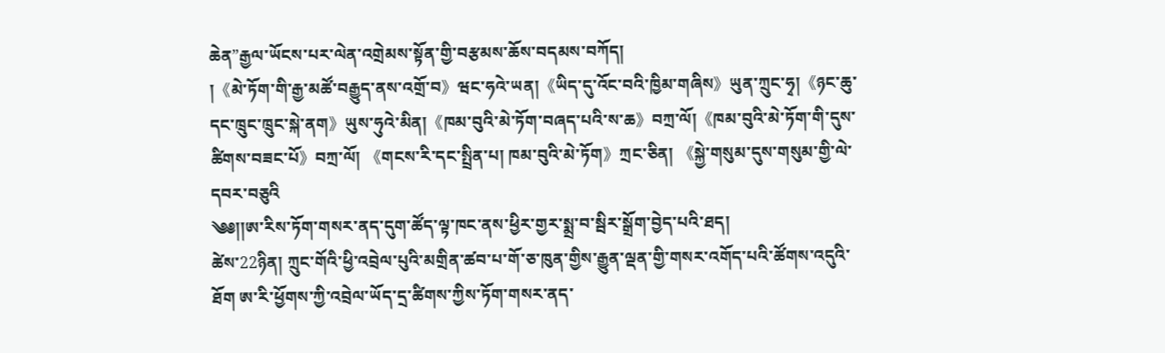ཆེན”རྒྱལ་ཡོངས་པར་ལེན་འགྲེམས་སྟོན་གྱི་བརྩམས་ཆོས་བདམས་བཀོད།
།《མེ་ཏོག་གི་རྒྱ་མཚོ་བརྒྱུད་ནས་འགྲོ་བ》ཝང་ཧའེ་ཡན།《ཡིད་དུ་འོང་བའི་ཁྱིམ་གཞིས》ཡུན་ཀྲུང་ཧྭ།《ཉང་ཆུ་དང་ཁྲུང་ཁྲུང་སྐེ་ནག》ཡུས་ཧུའེ་མིན།《ཁམ་བུའི་མེ་ཏོག་བཞད་པའི་ས་ཆ》བཀྲ་ལོ།《ཁམ་བུའི་མེ་ཏོག་གི་དུས་ཚིགས་བཟང་པོ》བཀྲ་ལོ། 《གངས་རི་དང་སྤྲིན་པ། ཁམ་བུའི་མེ་ཏོག》ཀྲང་ཅིན། 《སྐྱེ་གསུམ་དུས་གསུམ་གྱི་ལེ་དབར་བཅུའི
༄༅།།ཨ་རིས་ཏོག་གསར་ནད་དུག་ཚོད་ལྟ་ཁང་ནས་ཕྱིར་གྱར་སྨྲ་བ་སྦིར་སྒྲོག་བྱེད་པའི་ཐད།
ཚེས་22ཉིན། ཀྲུང་གོའི་ཕྱི་འབྲེལ་པུའི་མགྲིན་ཚབ་པ་གོ་ཅ་ཁུན་གྱིས་རྒྱུན་ལྡན་གྱི་གསར་འགོད་པའི་ཚོགས་འདུའི་ཐོག ཨ་རི་ཕྱོགས་ཀྱི་འབྲེལ་ཡོད་དྲ་ཚིགས་ཀྱིས་ཏོག་གསར་ནད་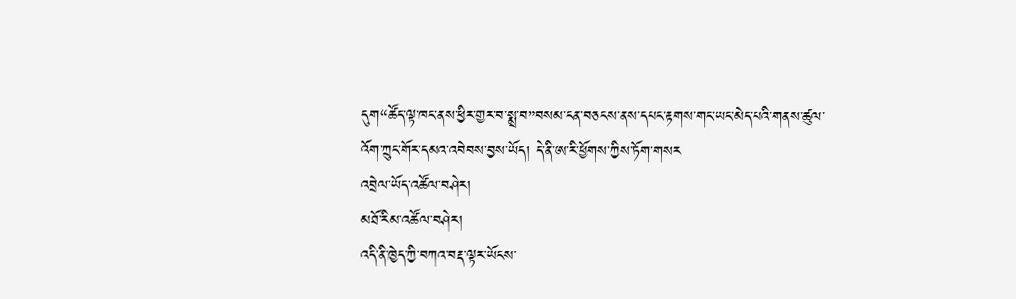དུག“ཚོད་ལྟ་ཁང་ནས་ཕྱིར་གྱར་བ་སྨྲ་བ”བསམ་ངན་བཅངས་ནས་དཔང་རྟགས་གང་ཡང་མེད་པའི་གནས་ཚུལ་འོག་ཀྲུང་གོར་དམའ་འབེབས་བྱས་ཡོད། དེ་ནི་ཨ་རི་ཕྱོགས་ཀྱིས་ཏོག་གསར
འབྲེལ་ཡོད་འཚོལ་བཤེར།
མཐོ་རིམ་འཚོལ་བཤེར།
འདི་ནི་ཁྱེད་ཀྱི་བཀའ་བརྡ་ལྟར་ཡོངས་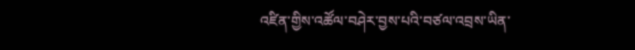འཛིན་གྱིས་འཚོལ་བཤེར་བྱས་པའི་བཙལ་འབྲས་ཡིན་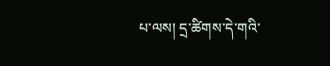པ་ལས། དྲ་ཚིགས་དེ་གའི་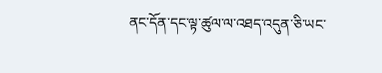ནང་དོན་དང་ལྟ་ཚུལ་ལ་འཐད་འདུན་ཅི་ཡང་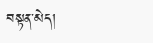བསྟན་མེད།